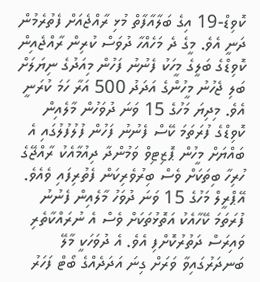ކޮވިޑް-19 އިގެ ބަލާއާފާތް މުޅި ރާއްޖެއަށް ފެތުރެމުން ދަނީ އެވެ. މީގެ ދެ މަހެއްހާ ދުވަސް ކުރިން ރާއްޖެއިން ކޮވިޑްގެ ބަލީގެ މީހަކު ފެނުނު ފަހުން މިއަދުގެ ނިޔަލަށް ބަލި ޖެހުނު މީހުންގެ އަދަދު 500 އަރާ ހަމަ ކުރަނީ އެވެ. މިދިޔަ މަހުގެ 15 ވަނަ ދުވަހުން މާލެއިން ކޮވިޑްގެ ފުރަތަމަ ކޭސް ފެނުނު ފަހުން ފުލުފުލުގައި އެ ބައްޔަށް މީހުން ޕޮޒިޓިވް ވަމުންދާ ދިއުމާއެކު ރާއްޖޭގެ ހުރިހާ ބިތަކަށް ވެސް ބިރުވެރިކަން ފެތުރިފައި ވެއެވެ.
އޭޕްރީލް މަހުގެ 15 ވަނަ ދުވަހު މާލެއިން ފެނުނު ފުރަތަމަ ކޭހާއެކު އަތޮޅުތަކަށް ވެސް އެ ނުރައްކާތެރި ވައިރަސް ދަތުރުކޮށްފި އެވެ. އެ ދުވަހަކީ މާލޭ ބަނދަރުގައިވާ ވަރަށް ގިނަ އަދަދެއްގެ ބޯޓް ފަހަރު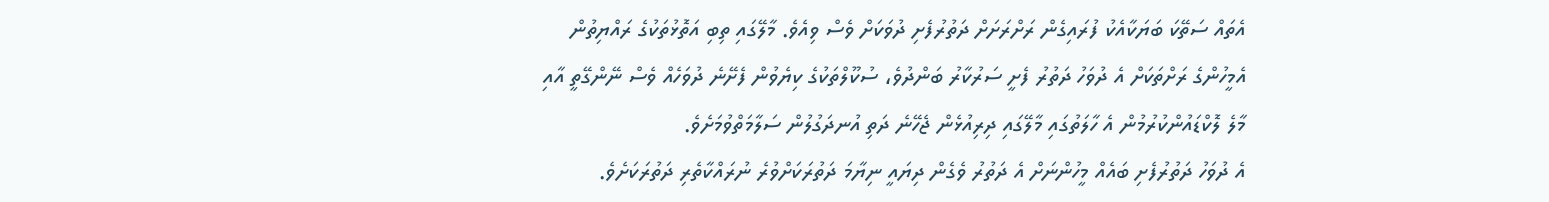އެތައް ސަތޭކަ ބަޔަކާއެކު ފުރައިގެން ރަށްރަށަށް ދަތުރުފެށި ދުވަކަށް ވެސް ވިއެވެ. މާލޭގައި ތިބި އަތޮޅުތަކުގެ ރައްޔިތުން އެމީހުންގެ ރަށްތަކަށް އެ ދުވަހު ދަތުރު ފެށީ ސަރުކާރު ބަންދުވެ، ސުކޫލްތަކުގެ ކިޔެވުން ފެށޭނެ ދުވަހެއް ވެސް ނޭންގޭތީ އާއި މާލެ ލޮކްޑައުންކުރުމުން އެ ހާލަތުގައި މާލޭގައި ދިރިއުޅެން ޖެހޭނެ ދަތި އުނދަގުލުން ސަލާމަތްވުމަށެވެ.
އެ ދުވަހު ދަތުރުފެށި ބައެއް މީހުންނަށް އެ ދަތުރު ވެގެން ދިޔައީ ނިޔާމަ ދަތުރަކަށްވުރެ ނުރައްކާތެރި ދަތުރަކަށެވެ.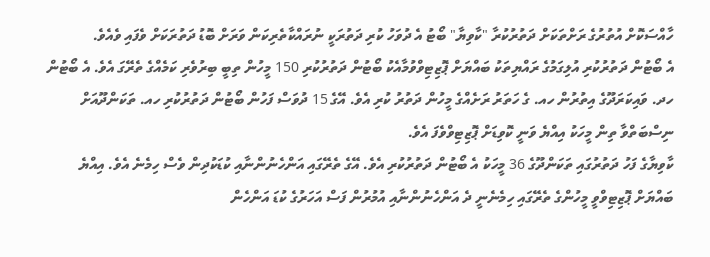ހާއްސަކޮށް އުތުރުގެ ރަށްތަކަށް ދަތުރުކުރާ "ކާވިޔާ" ބޯޓު އެ ދުވަހު ކުރި ދަތުރަކީ ނުރައްކާތެރިކަން ވަރަށް ބޮޑު ދަތުރަކަށް ވެފައި ވެއެވެ.
އެ ބޯޓުން ދަތުރުކުރި އުލިގަމުގެ ރައްޔިތަކު ބައްޔަށް ޕޮޒިޓިވްވުމާއެކު ބޯޓުން ދަތުރުކުރި 150 މީހުން ތިބީ ބިރުވެރި ކަމެއްގެ ތެރޭގަ އެވެ. އެ ބޯޓުން ހދ. ވައިކަރަދޫގެ އިތުރުން ހއ. ގެ ހަތަރު ރަށެއްގެ މީހުން ދަތުރު ކުރި އެވެ. އޭގެ 15 ދުވަސް ފަހުން ބޯޓުން ދަތުރުކުރި ހއ. ތަކަންދޫއަށް ނިސްބަތްވާ ތިން މީހަކު އިއްޔެ ވަނީ ކޮވިޑަށް ޕޮޒިޓިވްވެފަ އެވެ.
ކާވިޔާގެ ފަހު ދަތުރުގައި ތަކަންދޫގެ 36 މީހަކު އެ ބޯޓުން ދަތުރުކުރި އެވެ. އޭގެ ތެރޭގައި އަންހެނުންނާއި ކުޑަކުދިން ވެސް ހިމެނެ އެވެ. އިއްޔެ ބައްޔަށް ޕޮޒިޓިވްވީ މީހުންގެ ތެރޭގައި ހިމެނެނީ ދެ އަންހެނުންނާއި އުމުރުން ފަސް އަހަރުގެ ކުޑަ އަންހެން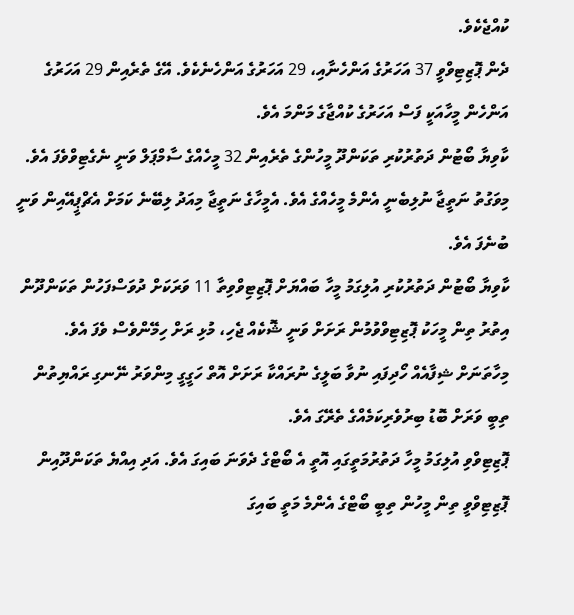ކުއްޖެކެވެ.
ދެން ޕޮޒިޓިވްވީ 37 އަހަރުގެ އަންހެނާއި، 29 އަހަރުގެ އަންހެނެކެވެ. އޭގެ ތެރެއިން 29 އަހަރުގެ އަންހެން މީހާއަކީ ފަސް އަހަރުގެ ކުއްޖާގެ މަންމަ އެވެ.
ކާވިޔާ ބޯޓުން ދަތުރުކުރި ތަކަންދޫ މީހުންގެ ތެރެއިން 32 މީހެއްގެ ސާމްޕަލް ވަނީ ނެގެޓިވްވެފަ އެވެ. މިވަގުތު ނަތީޖާ ނުލިބެނީ އެންމެ މީހެއްގެ އެވެ. އެމީހާގެ ނަތީޖާ މިއަދު ލިބޭނެ ކަމަށް އެޗްޕީއޭއިން ވަނީ ބުނެފަ އެވެ.
ކާވިޔާ ބޯޓުން ދަތުރުކުރި އުލިގަމު މީހާ ބައްޔަށް ޕޮޒިޓިވްވިތާ 11 ވަރަކަށް ދުވަސްފަހުން ތަކަންދޫން އިތުރު ތިން މީހަކު ޕޮޒިޓިވްވުމުން ރަށަށް ވަނީ ޝޮކެއް ޖެހި، މުޅި ރަށް ހިމޭންވެސް ވެފަ އެވެ. މިހާތަނަށް ޝިފާއެއް ހޯދިފައި ނުވާ ބަލީގެ ނުރައްކާ ރަށަށް އޮތް ހަގީގީ މިންވަރު ނޭނގި ރައްޔިތުން ތިބީ ވަރަށް ބޮޑު ބިރުވެރިކަމެއްގެ ތެރޭގަ އެވެ.
ޕޮޒިޓިވްވި އުލިގަމު މީހާ ދަތުރުމަތީގައި އޮތީ އެ ބޯޓްގެ ދެވަނަ ބައިގަ އެވެ. އަދި އިއްޔެ ތަކަންދޫއިން ޕޮޒިޓިވްވީ ތިން މީހުން ތިބީ ބޯޓްގެ އެންމެ މަތީ ބައިގަ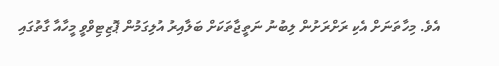އެވެ. މިހާތަނަށް އެކި ރަށްރަށުން ލިބުނު ނަތީޖާތަކަށް ބަލާއިރު އުލިގަމުން ޕޮޒިޓިވްވީ މީހާއާ ގާތުގައި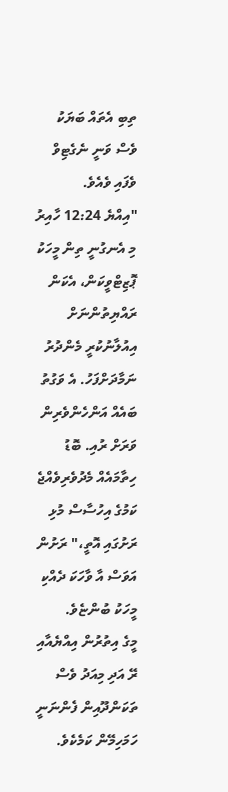ތިބި އެތައް ބަޔަކު ވެސް ވަނީ ނެގެޓިވް ވެފައި ވެއެވެ.
"އިއްޔެ 12:24 ހާއިރު މި އެނގުނީ ތިން މީހަކު ޕޮޒިޓްވީކަން، އެކަން ރައްޔިތުންނަށް އިއުލާނުކުރީ މެންދުރު ނަމާދަށްފަހު. އެ ވަގުތު ބައެއް އަންހެންވެރިން ވަރަށް ރުއި. ބޮޑު ހިތާމައެއް މެދުވެރިވެއްޖެ ކަމުގެ އިހުސާސް މުޅި ރަށުގައި އޮތީ،" ރަށުން އަވަސް އާ ވާހަކަ ދެއްކި މީހަކު ބުންޏެވެ.
މީގެ އިތުރުން އިއްޔެއާއި ރޭ އަދި މިއަދު ވެސް ތަކަންދޫއިން ފެންނަނީ ހަމަހިމޭން ކަމެކެވެ.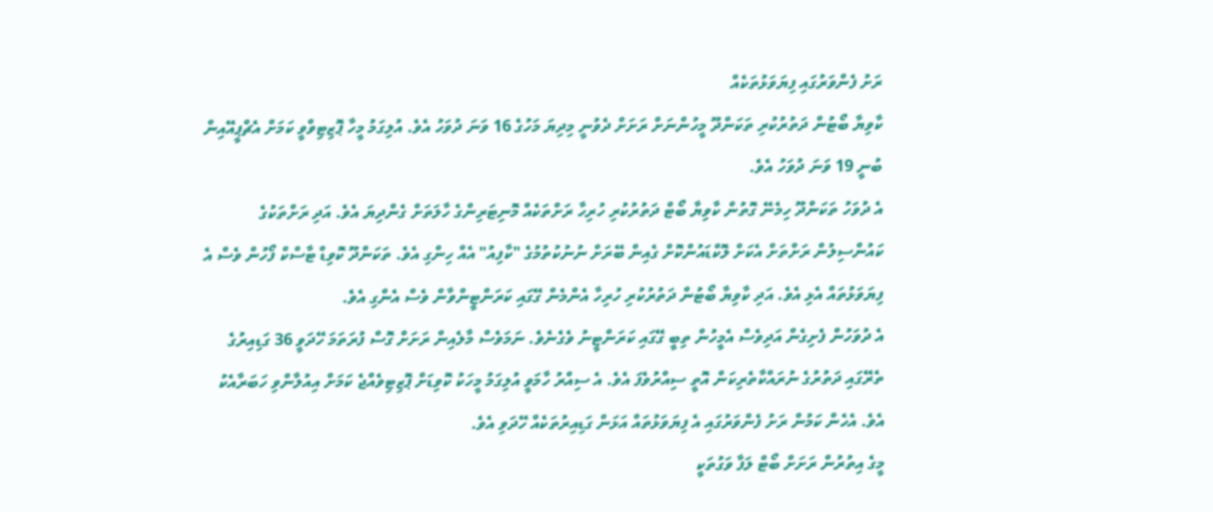ރަށު ފެންވަރުގައި ފިޔަވަޅުތަކެއް
ކާވިޔާ ބޯޓުން ދަތުރުކުރި ތަކަންދޫ މީހުންނަށް ރަށަށް ދެވުނީ މިދިޔަ މަހުގެ 16 ވަނަ ދުވަހު އެވެ. އުލިގަމު މީހާ ޕޮޒިޓިވްވީ ކަމަށް އެޗްޕީއޭއިން ބުނީ 19 ވަނަ ދުވަހު އެވެ.
އެ ދުވަހު ތަކަންދޫ ހިމެނޭ ގޮތުން ކާވިޔާ ބޯޓް ދަތުރުކުރި ހުރިހާ ރަށްތަކެއް މޮނިޓަރިންގެ ހާލަތަށް ގެންދިޔަ އެވެ. އަދި ރަށްތަކުގެ ކައުންސިލުން ރަށްތަށް އެކަށް ލޮކްޑައުންކޮށް ގެއިން ބޭރަށް ނުނުކުތުމުގެ "ކާފިއު" އެއް ހިންގި އެވެ. ތަކަންދޫ ކޮވިޑް ޓާސްކް ފޯހުން ވެސް އެ ފިޔަވަޅުތައް އެޅި އެވެ. އަދި ކާވިޔާ ބޯޓުން ދަތުރުކުރި ހުރިހާ އެންމެން ގޭގައި ކަރަންޓީންވާން ވެސް އެންގި އެވެ.
އެ ދުވަހުން ފެށިގެން އަދިވެސް އެމީހުން ތިބީ ގޭގައި ކަރަންޓީނު ވެގެނެވެ. ނަމަވެސް މާލެއިން ރަށަށް ގޮސް ފުރަތަމަ ހޭދަވީ 36 ގަޑިއިރުގެ ތެރޭގައި ދަތުރުގެ ނުރައްކާތެރިކަން އޮތީ ސިއްރުވެފަ އެވެ. އެ ސިއްރު ހާމަވީ އުލިގަމު މީހަކު ކޮވިޑަށް ޕޮޒިޓިވެއްޖެ ކަމަށް އިއުލާންވި ހަބަރާއެކު އެވެ. އެހެން ކަމުން ރަށު ފެންވަރުގައި އެ ފިޔަވަޅުތައް އަޅަން ގަޑިއިރުތަކެއް ހޭދަވި އެވެ.
މީގެ އިތުރުން ރަށަށް ބޯޓް ލަފާ ވަގުތަކީ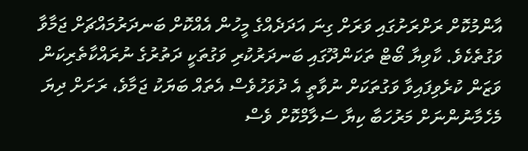އާންމުކޮށް ރަށްރަށުގައި ވަރަށް ގިނަ އަދަދެއްގެ މީހުން އެއްކޮށް ބަނދަރުމައްޗަށް ޖަމާވާ ވަގުތެކެވެ. ކާވިޔާ ބޯޓް ތަކަންދޫގައި ބަނދަރުކުރި ވަގުތަކީ ދަތުރުގެ ނުރައްކާތެރިކަން ވަޒަން ކުރެވިފައިވާ ވަގުތަކަށް ނުވާތީ އެ ދުވަހުވެސް އެތައް ބަޔަކު ޖަމާވެ، ރަށަށް ދިޔަ މެހެމާނުންނަށް މަރުހަބާ ކިޔާ ސަލާމްކޮށް ވެސް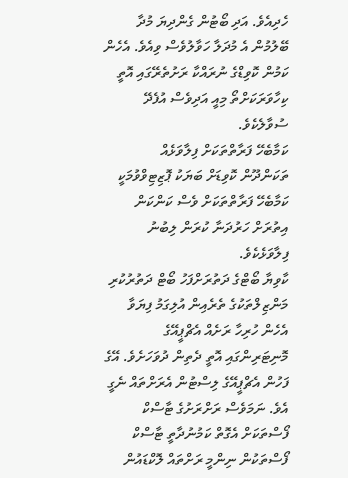ހެދިއެވެ. އަދި ބޯޓުން ގެންދިޔަ މުދާ ބޭލުމުން އެ މުދަލާ ހަވާލުވެސް ވިއެވެ. އެހެން ކަމުން ކޮވިޑްގެ ނުރައްކާ ރަށުތެރޭގައި އޮތީ ކިހާވަރަކަށްތޯ މިއީ އަދިވެސް އުފެދޭ ސުވާލެކެވެ.
ކަމާބެހޭ ފަރާތްތަކަށް ފިލާވަޅެއް
ތަކަންދޫން ކޮވިޑަށް ބަޔަކު ޕޮޒިޓިވްވުމަކީ ކަމާބެހޭ ފަރާތްތަކަށް ވެސް ކަންކަން އިތުރަށް ހަރުދަނާ ކުރަން ލިބުނު ފިލާވަޅެކެވެ.
ކާވިޔާ ބޯޓްގެ ދަތުރަށްފަހު ބޯޓް ދަތުރުކުރި މަންޒިލްތަކުގެ ތެރެއިން އުލިގަމު ފިޔަވާ އެހެން ހުރިހާ ރަށެއް އެޗްޕީއޭގެ މޮނިޓަރިންގައި އޮތީ ދެތިން ދުވަހަށެވެ. އޭގެ ފަހުން އެޗްޕީއޭގެ ލިސްޓުން އެރަށްތައް ނެގީ އެވެ. ނަމަވެސް ރަށްރަށުގެ ޓާސްކް ފޯސްތަކަށް އެގޮތް ކަމުނުދާތީ ޓާސްކް ފޯސްތަކުން ނިންމީ ރަށްތައް ލޮކްޑައުން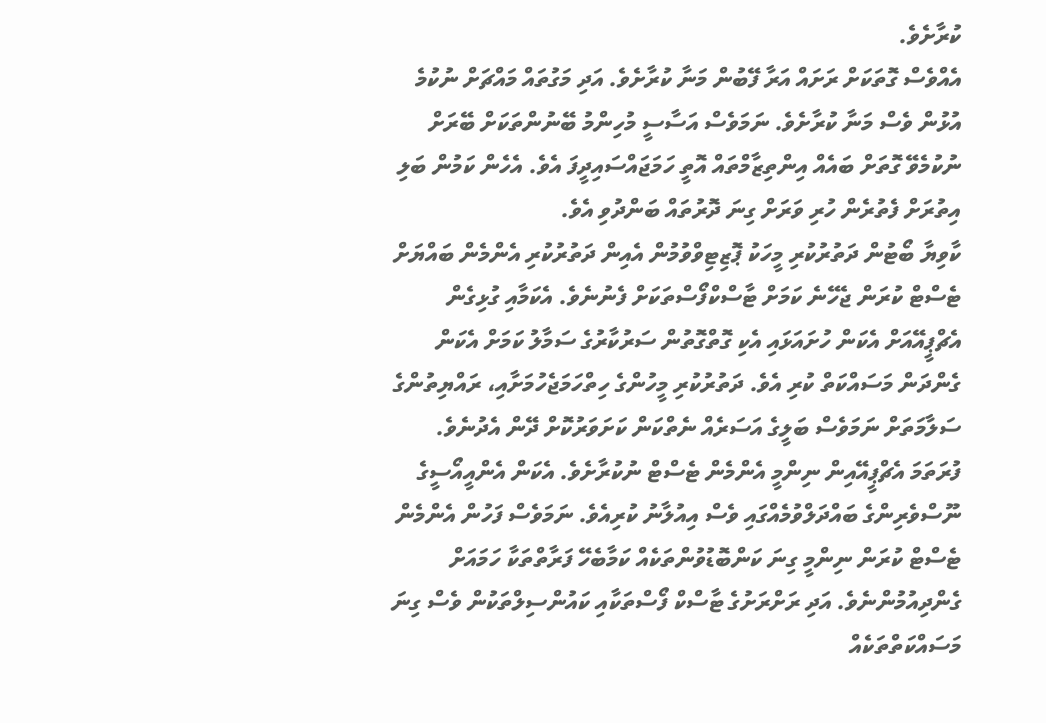ކުރާށެވެ.
އެއްވެސް ގޮތަކަށް ރަށައް އަރާ ފޭބުން މަނާ ކުރާށެވެ. އަދި މަގުތައް މައްޗަށް ނުކުމެ އުޅުން ވެސް މަނާ ކުރާށެވެ. ނަމަވެސް އަސާސީ މުހިންމު ބޭނުންތަކަށް ބޭރަށް ނުކުމެވޭ ގޮތަށް ބައެއް އިންތިޒާމްތައް އޮތީ ހަމަޖައްސައިދީފަ އެވެ. އެހެން ކަމުން ބަލި އިތުރަށް ފެތުރެން ހުރި ވަރަށް ގިނަ ދޮރުތައް ބަންދުވި އެވެ.
ކާވިޔާ ބޯޓުން ދަތުރުކުރި މީހަކު ޕޮޒިޓިވްވުމުން އެއިން ދަތުރުކުރި އެންމެން ބައްޔަށް ޓެސްޓް ކުރަން ޖެހޭނެ ކަމަށް ޓާސްކްފޯސްތަކަށް ފެނުނެވެ. އެކަމާއި ގުޅިގެން އެޗްޕީއޭއަށް އެކަން ހުށައަޅައި އެކި ގޮތްގޮތުން ސަރުކާރުގެ ސަމާލު ކަމަށް އެކަން ގެންދަން މަސައްކަތް ކުރި އެވެ. ދަތުރުކުރި މީހުންގެ ހިތްހަމަޖެހުމަށާއި، ރައްޔިތުންގެ ސަލާމަތަށް ނަމަވެސް ބަލީގެ އަސަރެއް ނެތްކަން ކަށަވަރުކޮށް ދޭން އެދުނެވެ.
ފުރަތަމަ އެޗްޕީއޭއިން ނިންމީ އެންމެން ޓެސްޓް ނުކުރާށެވެ. އެކަން އެންއީއޯސީގެ ނޫސްވެރިންގެ ބައްދަލްވުމެއްގައި ވެސް އިއުލާނު ކުރިއެވެ. ނަމަވެސް ފަހުން އެންމެން ޓެސްޓް ކުރަން ނިންމީ ގިނަ ކަންބޮޑުވުންތަކެއް ކަމާބެހޭ ފަރާތްތަކާ ހަމައަށް ގެންދިއުމުންނެވެ. އަދި ރަށްރަށުގެ ޓާސްކް ފޯސްތަކާއި ކައުންސިލްތަކުން ވެސް ގިނަ މަސައްކަތްތަކެއް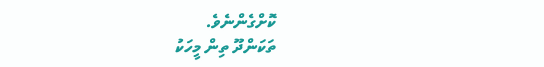ކޮށްގެންނެވެ.
ތަކަންދޫ ތިން މީހަކު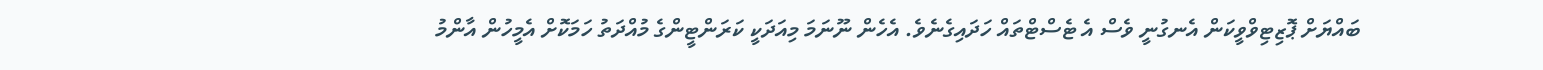ބައްޔަށް ޕޮޒިޓިވްވީކަން އެނގުނީ ވެސް އެ ޓެސްޓްތައް ހަދައިގެނެވެ. އެހެން ނޫނަމަ މިއަދަކީ ކަރަންޓީންގެ މުއްދަތު ހަމަކޮށް އެމީހުން އާންމު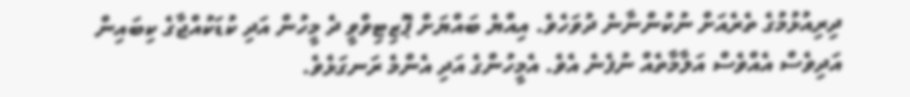ދިރިއުޅުމުގެ ތެރެއަށް ނުކުންނާނެ ދުވަހެވެ. އިއްޔެ ބައްޔަށް ޕޮޒިޓިވްވީ ދެ މީހުން އަދި ކުޑަކުއްޖާގެ ކިބައިން އަދިވެސް އެއްވެސް އަލާމާތެއް ނުފެނެ އެވެ. އެމީހުންގެ އަދި އެންމެ ރަނގަޅެވެ.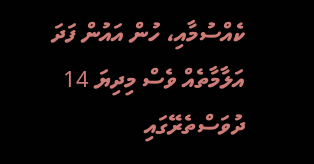ކެއްސުމާއި، ހުން އައުން ފަދަ އަލާމާތެއް ވެސް މިދިޔަ 14 ދުވަސްތެރޭގައި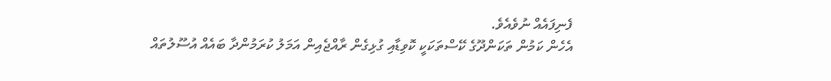ފެނިފައެއް ނުވެއެވެ.
އެހެން ކަމުން ތަކަންދޫގެ ކޭސްތަކަކީ ކޮވިޑާއި ގުޅިގެން ރާއްޖެއިން އަމަލު ކުރަމުންދާ ބައެއް އުސޫލުތައް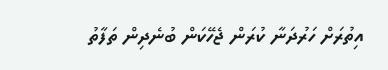އިތުރަށް ހަރުދަނާ ކުރަން ޖެހޭކަން ބުނެދިން ތަފާތު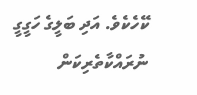ކޭހެކެވެ. އަދި ބަލީގެ ހަގީގީ ނުރައްކާތެރިކަން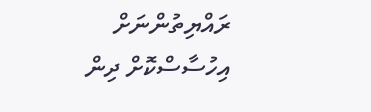ރައްޔިތުންނަށް އިހުސާސްކޮށް ދިން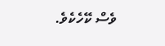ވެސް ކޭހެކެވެ.